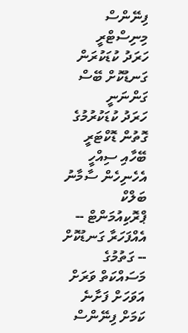ފިނޭންސް މިނިސްޓްރީ
ހަރަދު ކުޑަކުރަން ގަނޑުކޮށް ބޭސް ގަންނަނީ
ހަރަދު ކުޑަކުރުމުގެ ގޮތުން ޑޮކްޓަރީ ބޭހާއި ސިއްހީ އެހެނިހެން ސާމާނު ބަލްކް ޕްރޮކިއުމަންޓް -- އެއްފަހަރާ ގަނޑުކޮށް -- ގަތުމުގެ މަސައްކަތް ވަރަށް އަވަހަށް ފަށާނެ ކަމަށް ފިނޭންސް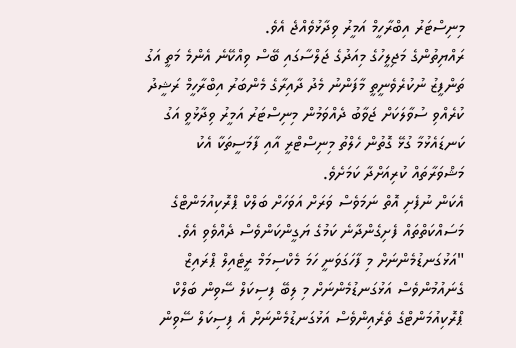މިނިސްޓަރު އިބްރާހީމް އަމީރު ވިދާޅުވެއްޖެ އެވެ.
ރައްޔިތުންގެ މަޖިލީހުގެ މިއަދުގެ ޖަލްސާގައި ބޭސް ވިއްކޭނެ އެންމެ މަތީ އަގު ތަންފީޒު ނުކުރެވެނީތީ މާފަންނު މެދު ދާއިރާގެ މެންބަރު އިބްރާހީމް ރަޝީދު ކުރެއްވި ސުވާލަކަށް ޖަވާބު ދެއްވަމުން މިނިސްޓަރު އަމީރު ވިދާޅުވީ އަގު ކަނޑައެޅުމާ ގުޅޭ ގޮތުން ހެލްތު މިނިސްޓްރީ އާއި ފާމަސީތަކާ އެކު މަޝްވަރާތައް ކުރިއަށްދާ ކަމަށެވެ.
އެކަން ނުފެށި އޮތް ނަމަވެސް ވަރަށް އަވަހަށް ބަލްކް ޕްރޮކިއުމަންޓްގެ މަސައްކަތްތައް ފެށިގެންދާނެ ކަމުގެ ޔަގީންކަންވެސް ދެއްވެވި އެވެ.
"އަޅުގަނޑުމެންނަށް މި ފާހަގަވަނީ ހަމަ މެކްސިމަމް ރީޓެއިލް ޕްރައިޒް ގެނައުމުންވެސް އަޅުގަނޑުމެންނަށް މި ލިބޭ ފިސިކަލް ސޭވިން ބަލްކް ޕްރޮކިއުމަންޓްގެ ތެރެއިންވެސް އަޅުގަނޑުމެންނަށް އެ ފިސިކަލް ސޭވިން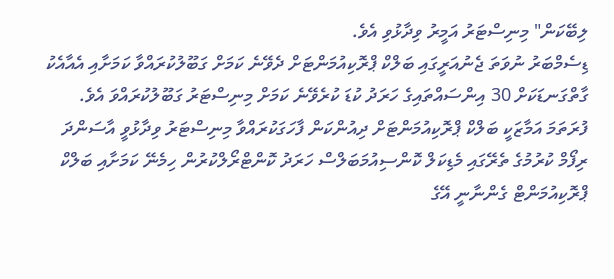ލިބޭކަން" މިނިސްޓަރު އަމީރު ވިދާޅުވި އެވެ.
ޑިސެމްބަރު ނުވަތަ ޖެނުއަރީގައި ބަލްކް ޕްރޮކިއުމަންޓަށް ދެވޭނެ ކަމަށް ގަބޫލުކުރައްވާ ކަމަށާއި އެއާއެކު ގާތްގަނޑަކަށް 30 އިންސައްތައިގެ ހަރަދު ކުޑަ ކުރެވޭނެ ކަމަށް މިނިސްޓަރު ގަބޫލުކުރައްވަ އެވެ.
ފުރަތަމަ އަމާޒަކީ ބަލްކް ޕްރޮކިއުމަންޓަށް ދިއުންކަން ފާހަގަކުރައްވާ މިނިސްޓަރު ވިދާޅުވީ އާސަންދަ ރިފޯމް ކުރުމުގެ ތެރޭގައި މެޑިކަލް ކޮންސިއުމަބަލްސް ހަރަދު ކޮންޓްރޯލްކުރުން ހިމެނޭ ކަމަށާއި ބަލްކް ޕްރޮކިއުމަންޓް ގެންނާނީ އޭގެ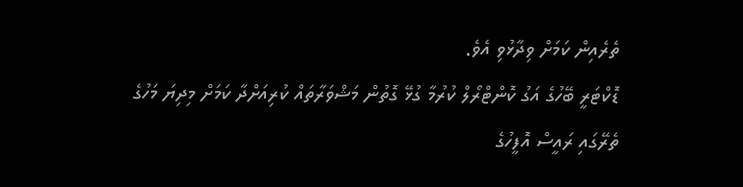ތެރެއިން ކަމަށް ވިދާޅުވި އެވެ.
ޑޮކްޓަރީ ބޭހުގެ އަގު ކޮންޓްރޯލް ކުރުމާ ގުޅޭ ގޮތުން މަޝްވަރާތައް ކުރިއަށްދާ ކަމަށް މިދިޔަ މަހުގެ ތެރޭގައި ރައީސް އޮފީހުގެ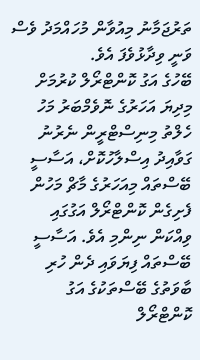ތަރުޖަމާނު މިއުވާން މުހައްމަދު ވެސް ވަނީ ވިދާޅުވެފަ އެވެ.
ބޭހުގެ އަގު ކޮންޓްރޯލް ކުރުމަށް މިދިޔަ އަހަރުގެ ނޮވެމްބަރު މަހު ހެލްތު މިނިސްޓްރީން ނެރުނު ގަވާއިދު އިސްލާހުކޮށް، އަސާސީ ބޭސްތައް މިއަހަރުގެ މާޗް މަހުން ފެށިގެން ކޮންޓްރޯލް އަގުގައި ވިއްކަން ނިންމި އެވެ. އަސާސީ ބޭސްތައް ފިޔަވައި ދެން ހުރި ބާވަތުގެ ބޭސްތަކުގެ އަގު ކޮންޓްރޯލް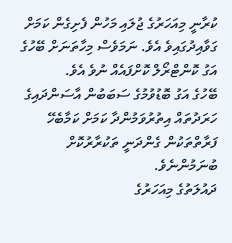ކުރާނީ މިއަހަރުގެ ޖުލައި މަހުން ފެށިގެން ކަމަށް ގަވާއިދުގައިވެ އެވެ. ނަމަވެސް މިހާތަނަށް ބޭހުގެ އަގު ކޮންޓްރޯލް ކޮށްފައެއް ނުވެ އެވެ.
ބޭހުގެ އަގު ބޮޑުވުމުގެ ސަބަބުން އާސަންދައިގެ ހަރަދުތައް އިތުރުވަމުންދާ ކަމަށް ކަމާބެހޭ ފަރާތްތަކުން ގެންދަނީ ތަކުރާރުކޮށް ބުނަމުންނެވެ.
ދައުލަތުގެ މިއަހަރުގެ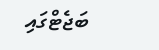ބަޖެޓްގައި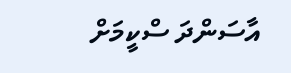އާސަންދަ ސްކީމަށް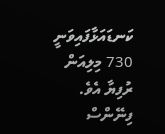ކަނޑައަޅާފައިވަނީ 730 މިލިއަން ރުފިޔާ އެވެ. ފިނޭންސް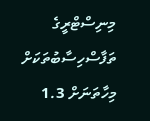މިނިސްޓްރީގެ ތަފާސްހިސާބުތަކަށް މިހާތަނަށް 1.3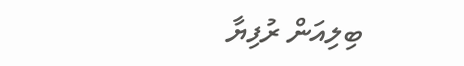ބިލިއަން ރުފިޔާ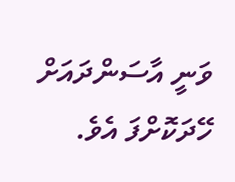ވަނީ އާސަންދައަށް ހޭދަކޮށްފަ އެވެ.